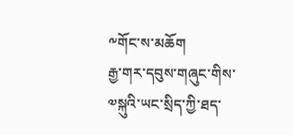༸གོང་ས་མཆོག
རྒྱ་གར་དབུས་གཞུང་གིས་༧སྐུའི་ཡང་སྲིད་ཀྱི་ཐད་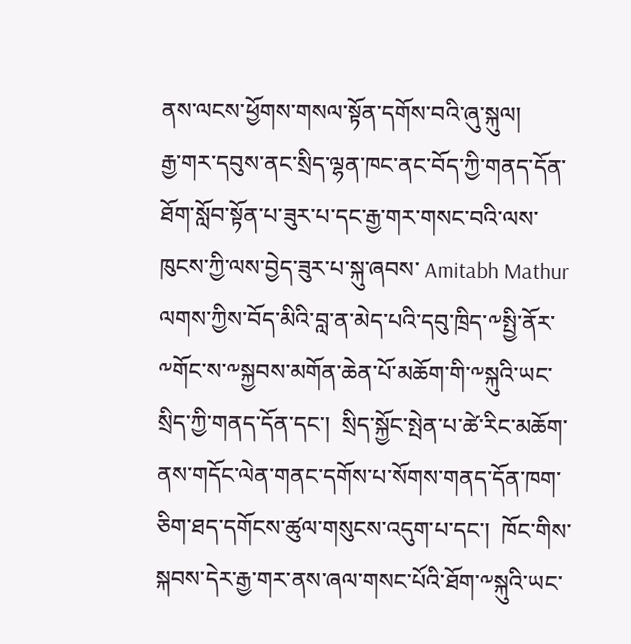ནས་ལངས་ཕྱོགས་གསལ་སྟོན་དགོས་བའི་ཞུ་སྐུལ།
རྒྱ་གར་དབུས་ནང་སྲིད་ལྷན་ཁང་ནང་བོད་ཀྱི་གནད་དོན་ཐོག་སློབ་སྟོན་པ་ཟུར་པ་དང་རྒྱ་གར་གསང་བའི་ལས་ཁུངས་ཀྱི་ལས་བྱེད་ཟུར་པ་སྐུ་ཞབས་ Amitabh Mathur ལགས་ཀྱིས་བོད་མིའི་བླ་ན་མེད་པའི་དབུ་ཁྲིད་༸སྤྱི་ནོར་༸གོང་ས་༸སྐྱབས་མགོན་ཆེན་པོ་མཆོག་གི་༸སྐུའི་ཡང་སྲིད་ཀྱི་གནད་དོན་དང་།  སྲིད་སྐྱོང་སྤེན་པ་ཚེ་རིང་མཆོག་ནས་གདོང་ལེན་གནང་དགོས་པ་སོགས་གནད་དོན་ཁག་ཅིག་ཐད་དགོངས་ཚུལ་གསུངས་འདུག་པ་དང་།  ཁོང་གིས་སྐབས་དེར་རྒྱ་གར་ནས་ཞལ་གསང་པོའི་ཐོག་༸སྐུའི་ཡང་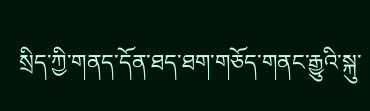སྲིད་ཀྱི་གནད་དོན་ཐད་ཐག་གཅོད་གནང་རྒྱུའི་སྐུ་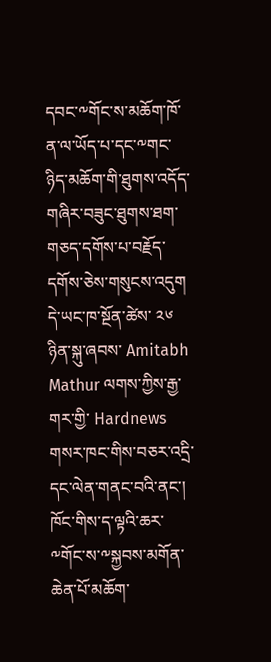དབང་༸གོང་ས་མཆོག་ཁོ་ན་ལ་ཡོད་པ་དང་༸གང་ཉིད་མཆོག་གི་ཐུགས་འདོད་གཞིར་བཟུང་ཐུགས་ཐག་གཅད་དགོས་པ་བརྗོད་དགོས་ཅེས་གསུངས་འདུག དེ་ཡང་ཁ་སྔོན་ཚེས་ ༢༦ ཉིན་སྐུ་ཞབས་ Amitabh Mathur ལགས་ཀྱིས་རྒྱ་གར་གྱི་ Hardnews གསར་ཁང་གིས་བཅར་འདྲི་དང་ལེན་གནང་བའི་ནང་།  ཁོང་གིས་ད་ལྟའི་ཆར་༸གོང་ས་༸སྐྱབས་མགོན་ཆེན་པོ་མཆོག་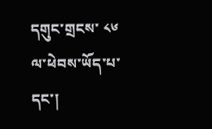དགུང་གྲངས་ ༨༦ ལ་ཕེབས་ཡོད་པ་དང་།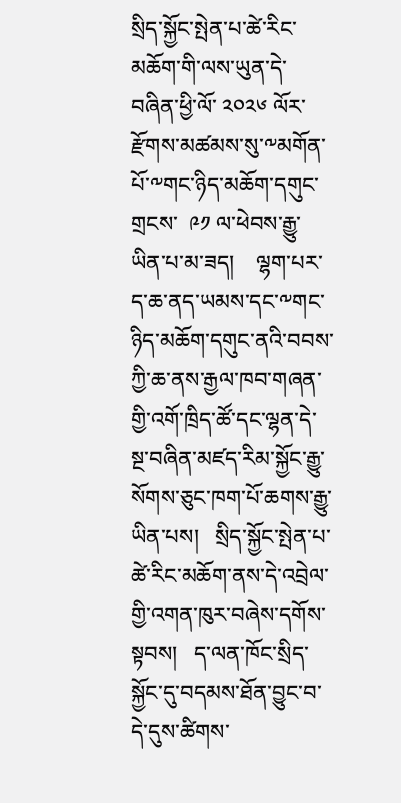སྲིད་སྐྱོང་སྤེན་པ་ཚེ་རིང་མཆོག་གི་ལས་ཡུན་དེ་བཞིན་ཕྱི་ལོ་ ༢༠༢༦ ལོར་རྫོགས་མཚམས་སུ་༸མགོན་པོ་༸གང་ཉིད་མཆོག་དགུང་གྲངས་  ༩༡ ལ་ཕེབས་རྒྱུ་ཡིན་པ་མ་ཟད།    ལྷག་པར་ད་ཆ་ནད་ཡམས་དང་༸གང་ཉིད་མཆོག་དགུང་ནའི་བབས་ཀྱི་ཆ་ནས་རྒྱལ་ཁབ་གཞན་གྱི་འགོ་ཁྲིད་ཚོ་དང་ལྷན་དེ་སྔ་བཞིན་མཛད་རིམ་སྐྱོང་རྒྱུ་སོགས་ཅུང་ཁག་པོ་ཆགས་རྒྱུ་ཡིན་པས།   སྲིད་སྐྱོང་སྤེན་པ་ཚེ་རིང་མཆོག་ནས་དེ་འབྲེལ་གྱི་འགན་ཁུར་བཞེས་དགོས་སྟབས།   ད་ལན་ཁོང་སྲིད་སྐྱོང་དུ་བདམས་ཐོན་བྱུང་བ་དེ་དུས་ཚིགས་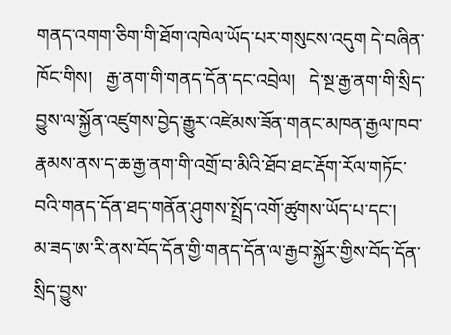གནད་འགག་ཅིག་གི་ཐོག་འཁེལ་ཡོད་པར་གསུངས་འདུག དེ་བཞིན་ཁོང་གིས།   རྒྱ་ནག་གི་གནད་དོན་དང་འབྲེལ།   དེ་སྔ་རྒྱ་ནག་གི་སྲིད་བྱུས་ལ་སྐྱོན་འཛུགས་བྱེད་རྒྱུར་འཛེམས་ཟོན་གནང་མཁན་རྒྱལ་ཁབ་རྣམས་ནས་ད་ཆ་རྒྱ་ནག་གི་འགྲོ་བ་མིའི་ཐོབ་ཐང་རྡོག་རོལ་གཏོང་བའི་གནད་དོན་ཐད་གནོན་ཤུགས་སྤྲོད་འགོ་ཚུགས་ཡོད་པ་དང་།    མ་ཟད་ཨ་རི་ནས་བོད་དོན་གྱི་གནད་དོན་ལ་རྒྱབ་སྐྱོར་གྱིས་བོད་དོན་སྲིད་བྱུས་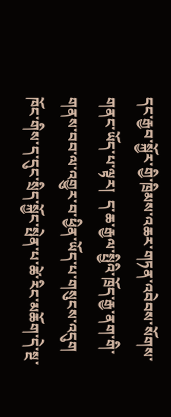དང་རྒྱབ་སྐྱོར་གྱི་ཁྲིམས་འཆར་གཏན་འབེབས་སོགས་གནང་ཡོད་པ་ལྟར།  ད་ཆ་རྒྱལ་སྤྱིའི་ཁྲོད་རྒྱ་ནག་གི་གནས་བབ་ལ་འགྱུར་བ་ཕྱིན་ཡོད་པ་གསུངས་འདུག  ཁོང་གིས་ད་དུང་སྲིད་སྐྱོང་སྤེན་པ་ཚེ་རིང་མཆོག་དེ་སྔ་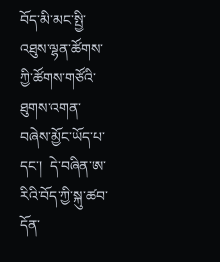བོད་མི་མང་སྤྱི་འཐུས་ལྷན་ཚོགས་ཀྱི་ཚོགས་གཙོའི་ཐུགས་འགན་བཞེས་མྱོང་ཡོད་པ་དང་།  དེ་བཞིན་ཨ་རིའི་བོད་ཀྱི་སྐུ་ཚབ་དོན་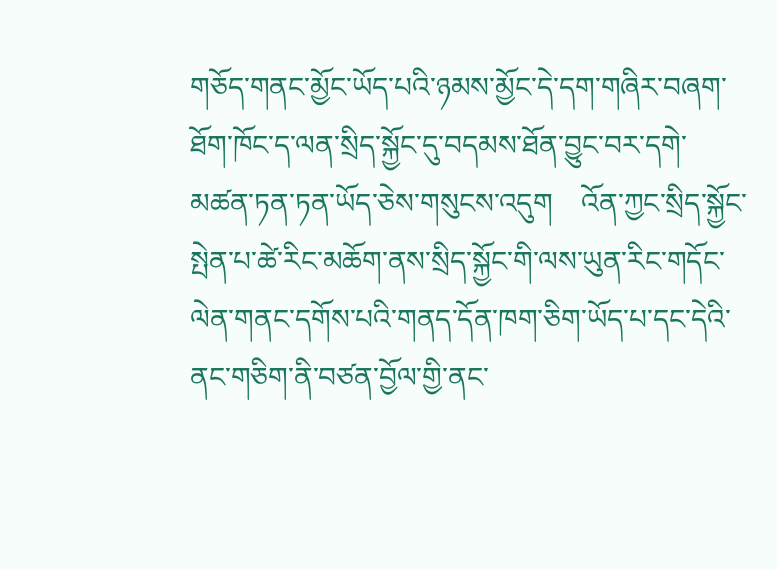གཅོད་གནང་མྱོང་ཡོད་པའི་ཉམས་མྱོང་དེ་དག་གཞིར་བཞག་ཐོག་ཁོང་ད་ལན་སྲིད་སྐྱོང་དུ་བདམས་ཐོན་བྱུང་བར་དགེ་མཚན་ཏན་ཏན་ཡོད་ཅེས་གསུངས་འདུག    འོན་ཀྱང་སྲིད་སྐྱོང་སྤེན་པ་ཚེ་རིང་མཆོག་ནས་སྲིད་སྐྱོང་གི་ལས་ཡུན་རིང་གདོང་ལེན་གནང་དགོས་པའི་གནད་དོན་ཁག་ཅིག་ཡོད་པ་དང་དེའི་ནང་གཅིག་ནི་བཙན་བྱོལ་གྱི་ནང་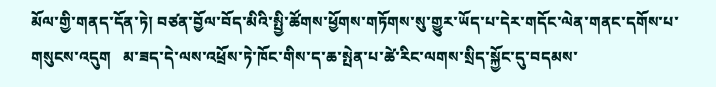མོལ་གྱི་གནད་དོན་ཏེ། བཙན་བྱོལ་བོད་མིའི་སྤྱི་ཚོགས་ཕྱོགས་གཏོགས་སུ་གྱུར་ཡོད་པ་དེར་གདོང་ལེན་གནང་དགོས་པ་གསུངས་འདུག   མ་ཟད་དེ་ལས་འཕྲོས་ཏེ་ཁོང་གིས་ད་ཆ་སྤེན་པ་ཚེ་རིང་ལགས་སྲིད་སྐྱོང་དུ་བདམས་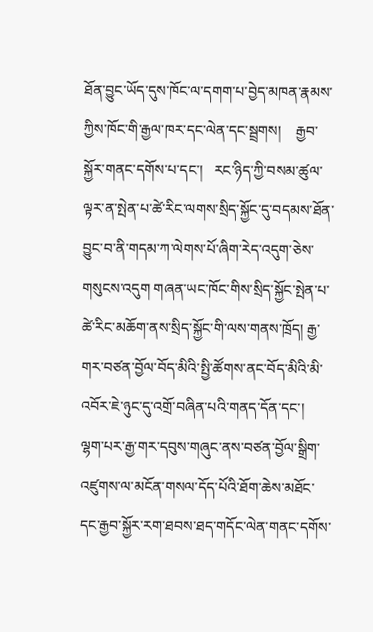ཐོན་བྱུང་ཡོད་དུས་ཁོང་ལ་དགག་པ་བྱེད་མཁན་རྣམས་ཀྱིས་ཁོང་གི་རྒྱལ་ཁར་དང་ལེན་དང་སྦྲགས།    རྒྱབ་སྐྱོར་གནང་དགོས་པ་དང་།   རང་ཉིད་ཀྱི་བསམ་ཚུལ་ལྟར་ན་སྤེན་པ་ཚེ་རིང་ལགས་སྲིད་སྐྱོང་དུ་བདམས་ཐོན་བྱུང་བ་ནི་གདམ་ཀ་ལེགས་པོ་ཞིག་རེད་འདུག་ཅེས་གསུངས་འདུག གཞན་ཡང་ཁོང་གིས་སྲིད་སྐྱོང་སྤེན་པ་ཚེ་རིང་མཆོག་ནས་སྲིད་སྐྱོང་གི་ལས་གནས་ཁྲོད། རྒྱ་གར་བཙན་བྱོལ་བོད་མིའི་སྤྱི་ཚོགས་ནང་བོད་མིའི་མི་འབོར་ཇེ་ཉུང་དུ་འགྲོ་བཞིན་པའི་གནད་དོན་དང་།  ལྷག་པར་རྒྱ་གར་དབུས་གཞུང་ནས་བཙན་བྱོལ་སྒྲིག་འཛུགས་ལ་མངོན་གསལ་དོད་པོའི་ཐོག་ཆེས་མཐོང་དང་རྒྱབ་སྐྱོར་རག་ཐབས་ཐད་གདོང་ལེན་གནང་དགོས་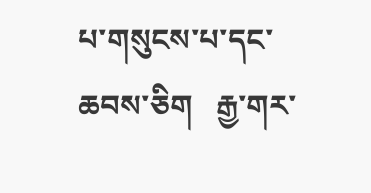པ་གསུངས་པ་དང་ཆབས་ཅིག   རྒྱ་གར་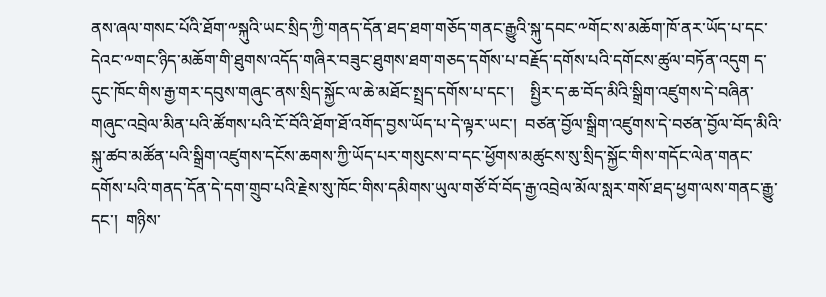ནས་ཞལ་གསང་པོའི་ཐོག་༸སྐུའི་ཡང་སྲིད་ཀྱི་གནད་དོན་ཐད་ཐག་གཅོད་གནང་རྒྱུའི་སྐུ་དབང་༸གོང་ས་མཆོག་ཁོ་ནར་ཡོད་པ་དང་དེའང་༸གང་ཉིད་མཆོག་གི་ཐུགས་འདོད་གཞིར་བཟུང་ཐུགས་ཐག་གཅད་དགོས་པ་བརྗོད་དགོས་པའི་དགོངས་ཚུལ་བཏོན་འདུག ད་དུང་ཁོང་གིས་རྒྱ་གར་དབུས་གཞུང་ནས་སྲིད་སྐྱོང་ལ་ཆེ་མཐོང་སྤྲད་དགོས་པ་དང་།    སྤྱིར་ད་ཆ་བོད་མིའི་སྒྲིག་འཛུགས་དེ་བཞིན་གཞུང་འབྲེལ་མིན་པའི་ཚོགས་པའི་ངོ་བོའི་ཐོག་ཐོ་འགོད་བྱས་ཡོད་པ་དེ་ལྟར་ཡང་།  བཙན་བྱོལ་སྒྲིག་འཛུགས་དེ་བཙན་བྱོལ་བོད་མིའི་སྐུ་ཚབ་མཚོན་པའི་སྒྲིག་འཛུགས་དངོས་ཆགས་ཀྱི་ཡོད་པར་གསུངས་བ་དང་ཕྱོགས་མཚུངས་སུ་སྲིད་སྐྱོང་གིས་གདོང་ལེན་གནང་དགོས་པའི་གནད་དོན་དེ་དག་གྲུབ་པའི་རྗེས་སུ་ཁོང་གིས་དམིགས་ཡུལ་གཙོ་བོ་བོད་རྒྱ་འབྲེལ་མོལ་སླར་གསོ་ཐད་ཕྱག་ལས་གནང་རྒྱུ་དང་།  གཉིས་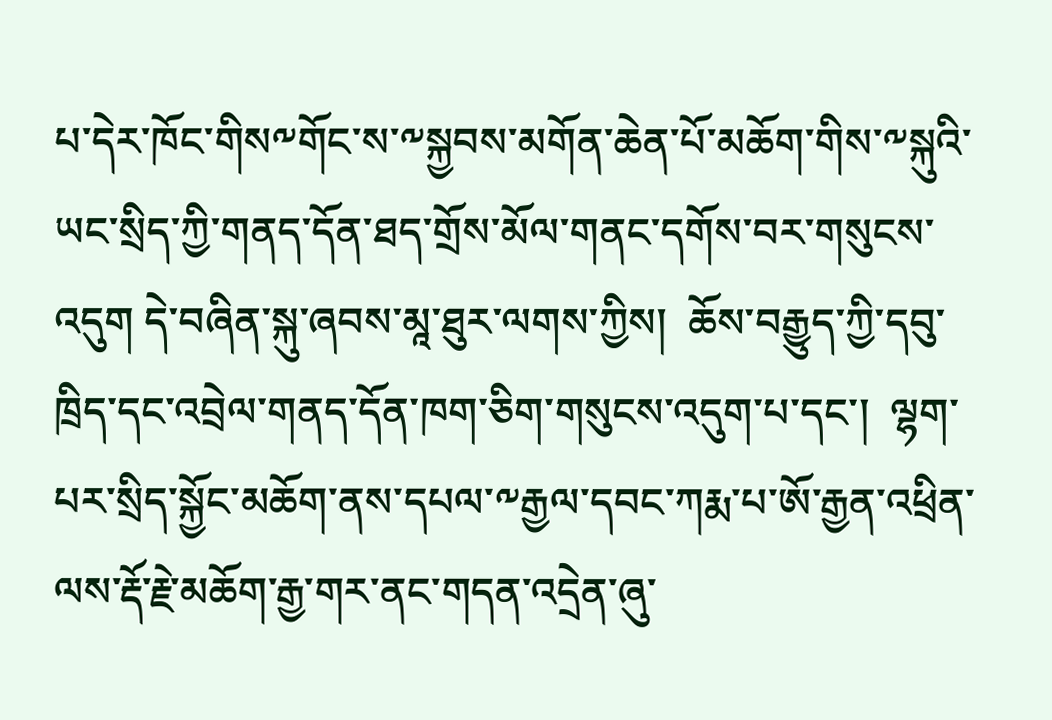པ་དེར་ཁོང་གིས༸གོང་ས་༸སྐྱབས་མགོན་ཆེན་པོ་མཆོག་གིས་༸སྐུའི་ཡང་སྲིད་ཀྱི་གནད་དོན་ཐད་གྲོས་མོལ་གནང་དགོས་བར་གསུངས་འདུག དེ་བཞིན་སྐུ་ཞབས་མཱ་ཐུར་ལགས་ཀྱིས།  ཆོས་བརྒྱུད་ཀྱི་དབུ་ཁྲིད་དང་འབྲེལ་གནད་དོན་ཁག་ཅིག་གསུངས་འདུག་པ་དང་།  ལྷག་པར་སྲིད་སྐྱོང་མཆོག་ནས་དཔལ་༸རྒྱལ་དབང་ཀརྨ་པ་ཨོ་རྒྱན་འཕྲིན་ལས་རྡོ་རྗེ་མཆོག་རྒྱ་གར་ནང་གདན་འདྲེན་ཞུ་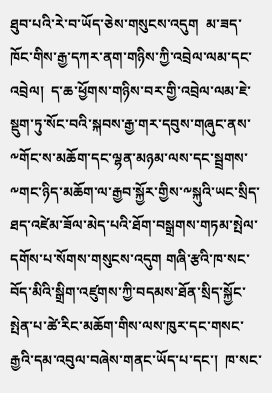ཐུབ་པའི་རེ་བ་ཡོད་ཅེས་གསུངས་འདུག  མ་ཟད་ཁོང་གིས་རྒྱ་དཀར་ནག་གཉིས་ཀྱི་འབྲེལ་ལམ་དང་འབྲེལ།  ད་ཆ་ཕྱོགས་གཉིས་བར་གྱི་འབྲེལ་ལམ་ཇེ་སྡུག་ཏུ་སོང་བའི་སྐབས་རྒྱ་གར་དབུས་གཞུང་ནས་༸གོང་ས་མཆོག་དང་ལྷན་མཉམ་ལས་དང་སྦྲགས་༸གང་ཉིད་མཆོག་ལ་རྒྱབ་སྐྱོར་གྱིས་༸སྐུའི་ཡང་སྲིད་ཐད་འཛེམ་ཟོལ་མེད་པའི་ཐོག་བསྒྲགས་གཏམ་སྤེལ་དགོས་པ་སོགས་གསུངས་འདུག གཞི་རྩའི་ཁ་སང་བོད་མིའི་སྒྲིག་འཛུགས་ཀྱི་བདམས་ཐོན་སྲིད་སྐྱོང་སྤེན་པ་ཚེ་རིང་མཆོག་གིས་ལས་ཁུར་དང་གསང་རྒྱའི་དམ་འབུལ་བཞེས་གནང་ཡོད་པ་དང་།  ཁ་སང་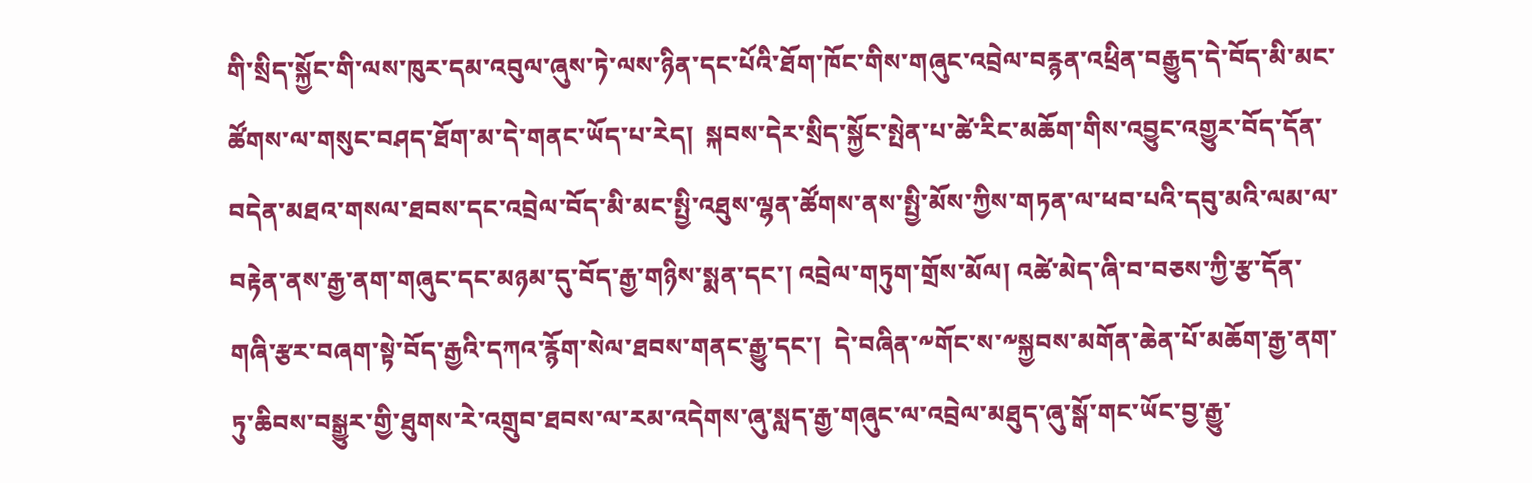གི་སྲིད་སྐྱོང་གི་ལས་ཁུར་དམ་འབུལ་ཞུས་ཏེ་ལས་ཉིན་དང་པོའི་ཐོག་ཁོང་གིས་གཞུང་འབྲེལ་བརྙན་འཕྲིན་བརྒྱུད་དེ་བོད་མི་མང་ཚོགས་ལ་གསུང་བཤད་ཐོག་མ་དེ་གནང་ཡོད་པ་རེད།  སྐབས་དེར་སྲིད་སྐྱོང་སྤེན་པ་ཚེ་རིང་མཆོག་གིས་འབྱུང་འགྱུར་བོད་དོན་བདེན་མཐའ་གསལ་ཐབས་དང་འབྲེལ་བོད་མི་མང་སྤྱི་འཐུས་ལྷན་ཚོགས་ནས་སྤྱི་མོས་ཀྱིས་གཏན་ལ་ཕབ་པའི་དབུ་མའི་ལམ་ལ་བརྟེན་ནས་རྒྱ་ནག་གཞུང་དང་མཉམ་དུ་བོད་རྒྱ་གཉིས་སྨན་དང་། འབྲེལ་གཏུག་གྲོས་མོལ། འཚེ་མེད་ཞི་བ་བཅས་ཀྱི་རྩ་དོན་གཞི་རྩར་བཞག་སྟེ་བོད་རྒྱའི་དཀའ་རྙོག་སེལ་ཐབས་གནང་རྒྱུ་དང་།  དེ་བཞིན་༸གོང་ས་༸སྐྱབས་མགོན་ཆེན་པོ་མཆོག་རྒྱ་ནག་ཏུ་ཆིབས་བསྒྱུར་གྱི་ཐུགས་རེ་འགྲུབ་ཐབས་ལ་རམ་འདེགས་ཞུ་སླད་རྒྱ་གཞུང་ལ་འབྲེལ་མཐུད་ཞུ་སྒོ་གང་ཡོང་བྱ་རྒྱུ་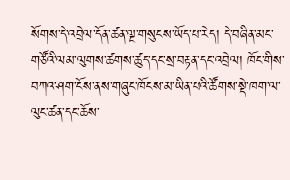སོགས་དེ་འབྲེལ་དོན་ཚན་ལྔ་གསུངས་ཡོད་པ་རེད། དེ་བཞིན་མང་གཙོའི་ལམ་ལུགས་ཚགས་ཚུད་དང་སྲ་བརྟན་དང་འབྲེལ། ཁོང་གིས་བཀའ་ཤག་ངོས་ནས་གཞུང་ཁོངས་མ་ཡིན་པའི་ཚོགས་སྡེ་ཁག་ལ་ལུང་ཚན་དང་ཆོས་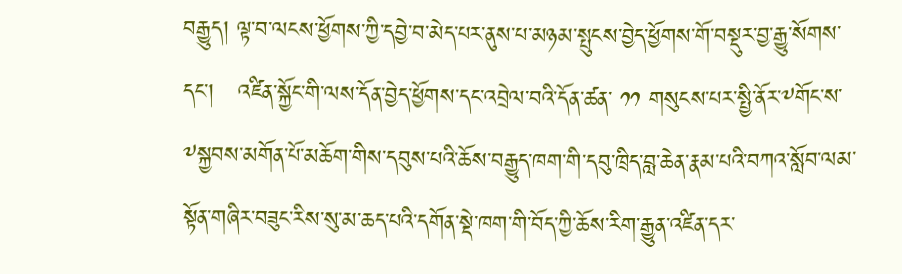བརྒྱུད། ལྟ་བ་ལངས་ཕྱོགས་ཀྱི་དབྱེ་བ་མེད་པར་ནུས་པ་མཉམ་སྤུངས་བྱེད་ཕྱོགས་གོ་བསྡུར་བྱ་རྒྱུ་སོགས་དང་།   འཛིན་སྐྱོང་གི་ལས་དོན་བྱེད་ཕྱོགས་དང་འབྲེལ་བའི་དོན་ཚན་ ༡༡ གསུངས་པར་སྤྱི་ནོར་༸གོང་ས་༸སྐྱབས་མགོན་པོ་མཆོག་གིས་དབུས་པའི་ཆོས་བརྒྱུད་ཁག་གི་དབུ་ཁྲིད་བླ་ཆེན་རྣམ་པའི་བཀའ་སློབ་ལམ་སྟོན་གཞིར་བཟུང་རིས་སུ་མ་ཆད་པའི་དགོན་སྡེ་ཁག་གི་བོད་ཀྱི་ཆོས་རིག་རྒྱུན་འཛིན་དར་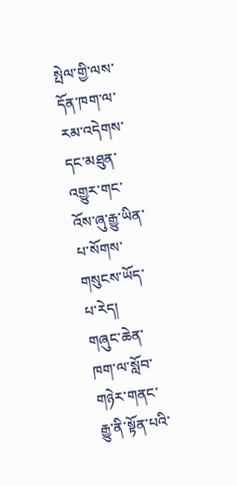སྤེལ་གྱི་ལས་དོན་ཁག་ལ་རམ་འདེགས་དང་མཐུན་འགྱུར་གང་འོས་ཞུ་རྒྱུ་ཡིན་པ་སོགས་གསུངས་ཡོད་པ་རེད།
གཞུང་ཆེན་ཁག་ལ་སློབ་གཉེར་གནང་རྒྱུ་ནི་སྟོན་པའི་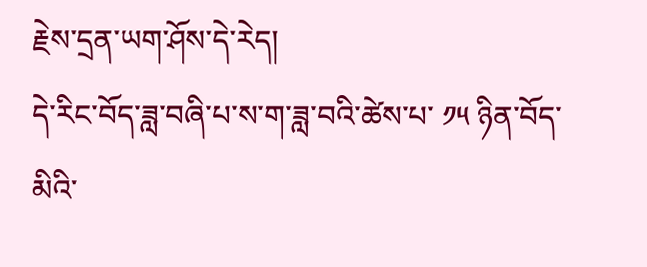རྗེས་དྲན་ཡག་ཤོས་དེ་རེད།
དེ་རིང་བོད་ཟླ་བཞི་པ་ས་ག་ཟླ་བའི་ཚེས་པ་ ༡༥ ཉིན་བོད་མིའི་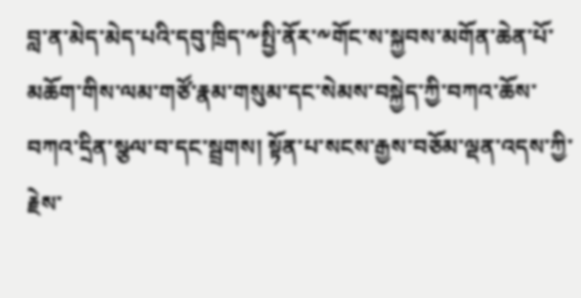བླ་ན་མེད་མེད་པའི་དབུ་ཁྲིད་༸སྤྱི་ནོར་༸གོང་ས་སྐྱབས་མགོན་ཆེན་པོ་མཆོག་གིས་ལམ་གཙོ་རྣམ་གསུམ་དང་སེམས་བསྐྱེད་ཀྱི་བཀའ་ཆོས་བཀའ་དྲིན་སྩལ་བ་དང་སྦྲགས། སྟོན་པ་སངས་རྒྱས་བཅོམ་ལྡན་འདས་ཀྱི་རྗེས་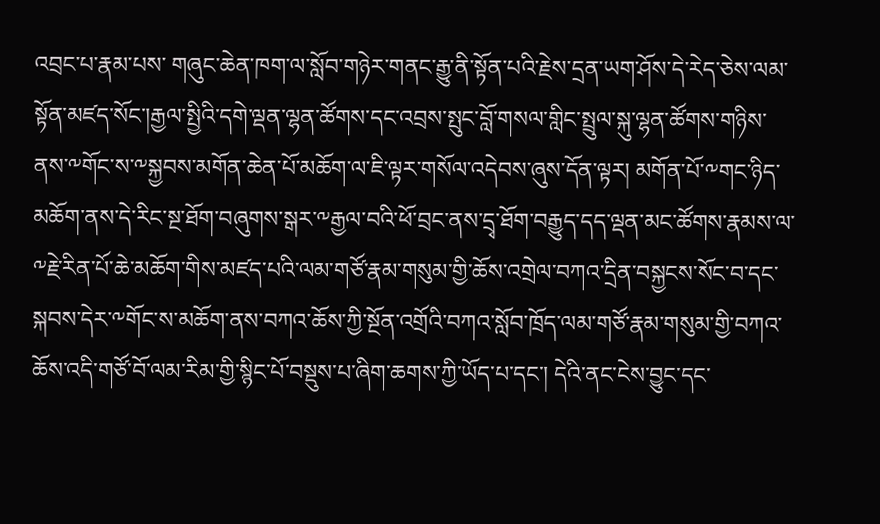འབྲང་པ་རྣམ་པས་ གཞུང་ཆེན་ཁག་ལ་སློབ་གཉེར་གནང་རྒྱུ་ནི་སྟོན་པའི་རྗེས་དྲན་ཡག་ཤོས་དེ་རེད་ཅེས་ལམ་སྟོན་མཛད་སོང་།རྒྱལ་སྤྱིའི་དགེ་ལྡན་ལྷན་ཚོགས་དང་འབྲས་སྤུང་བློ་གསལ་གླིང་སྤྲུལ་སྐུ་ལྷན་ཚོགས་གཉིས་ནས་༸གོང་ས་༸སྐྱབས་མགོན་ཆེན་པོ་མཆོག་ལ་ཇི་ལྟར་གསོལ་འདེབས་ཞུས་དོན་ལྟར། མགོན་པོ་༸གང་ཉིད་མཆོག་ནས་དེ་རིང་སྔ་ཐོག་བཞུགས་སྒར་༸རྒྱལ་བའི་ཕོ་བྲང་ནས་དྲྭ་ཐོག་བརྒྱུད་དད་ལྡན་མང་ཚོགས་རྣམས་ལ་༸རྗེ་རིན་པོ་ཆེ་མཆོག་གིས་མཛད་པའི་ལམ་གཙོ་རྣམ་གསུམ་གྱི་ཆོས་འགྲེལ་བཀའ་དྲིན་བསྐྱངས་སོང་བ་དང་སྐབས་དེར་༸གོང་ས་མཆོག་ནས་བཀའ་ཆོས་ཀྱི་སྔོན་འགྲོའི་བཀའ་སློབ་ཁྲོད་ལམ་གཙོ་རྣམ་གསུམ་གྱི་བཀའ་ཆོས་འདི་གཙོ་བོ་ལམ་རིམ་གྱི་སྙིང་པོ་བསྡུས་པ་ཞིག་ཆགས་ཀྱི་ཡོད་པ་དང་། དེའི་ནང་ངེས་བྱུང་དང་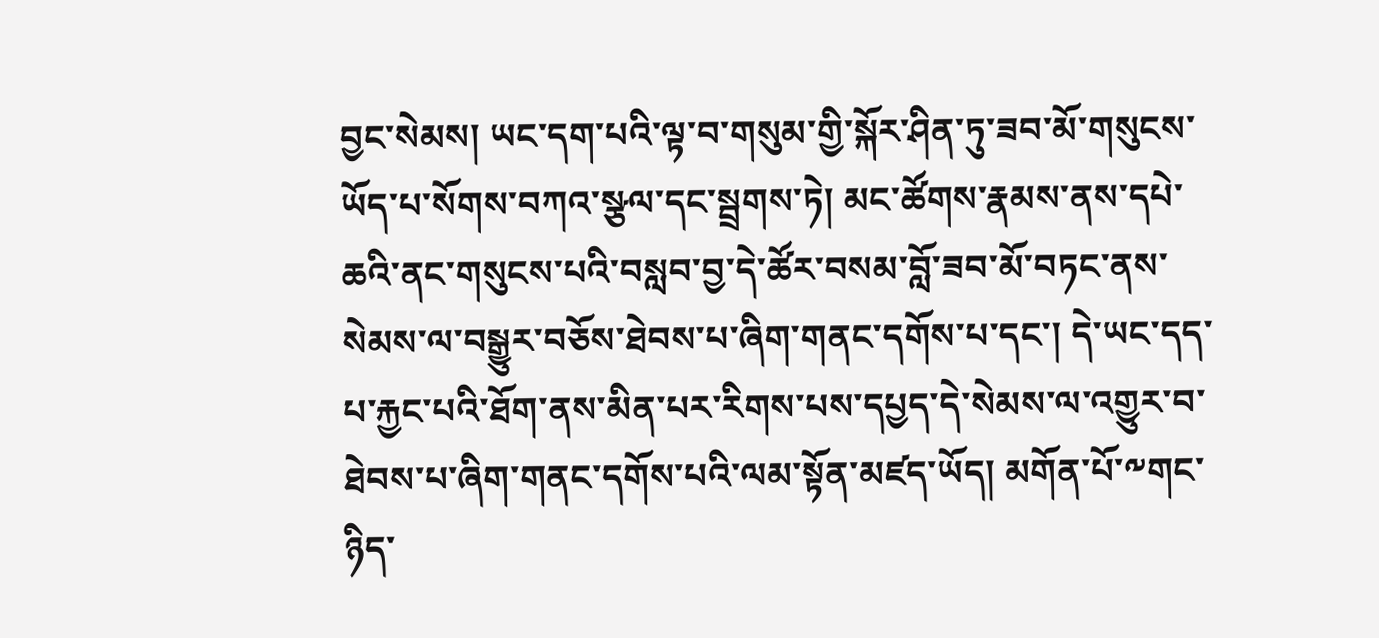བྱང་སེམས། ཡང་དག་པའི་ལྟ་བ་གསུམ་གྱི་སྐོར་ཤིན་ཏུ་ཟབ་མོ་གསུངས་ཡོད་པ་སོགས་བཀའ་སྩལ་དང་སྦྲགས་ཏེ། མང་ཚོགས་རྣམས་ནས་དཔེ་ཆའི་ནང་གསུངས་པའི་བསླབ་བྱ་དེ་ཚོར་བསམ་བློ་ཟབ་མོ་བཏང་ནས་སེམས་ལ་བསྒྱུར་བཅོས་ཐེབས་པ་ཞིག་གནང་དགོས་པ་དང་། དེ་ཡང་དད་པ་རྐྱང་པའི་ཐོག་ནས་མིན་པར་རིགས་པས་དཔྱད་དེ་སེམས་ལ་འགྱུར་བ་ཐེབས་པ་ཞིག་གནང་དགོས་པའི་ལམ་སྟོན་མཛད་ཡོད། མགོན་པོ་༸གང་ཉིད་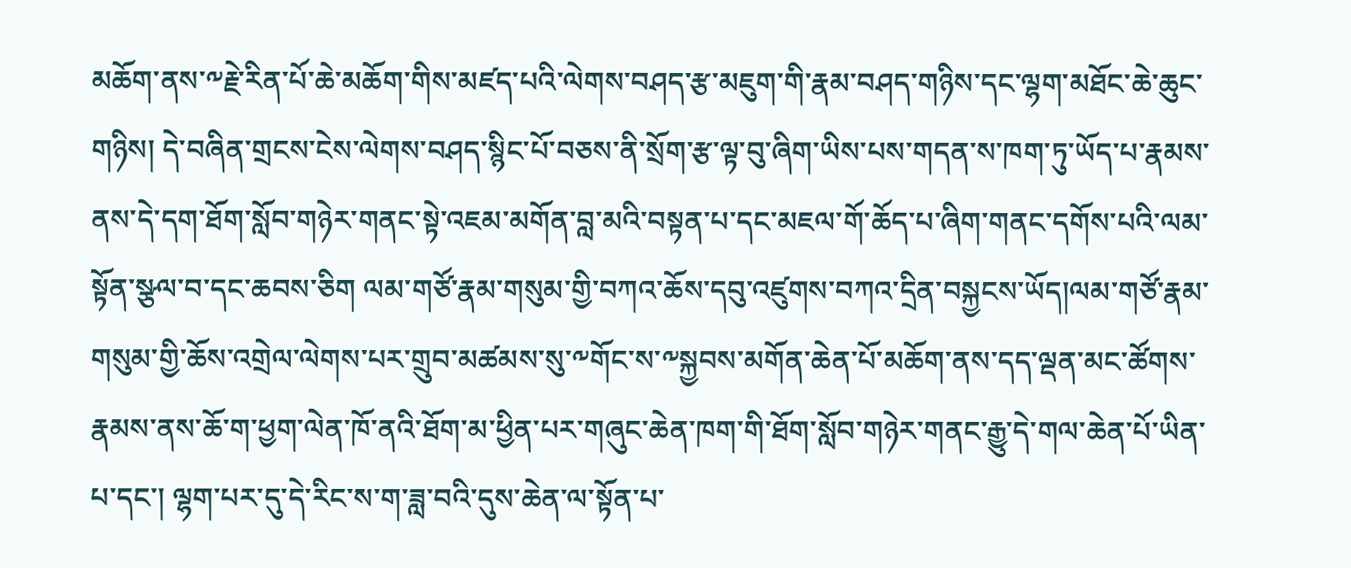མཆོག་ནས་༸རྗེ་རིན་པོ་ཆེ་མཆོག་གིས་མཛད་པའི་ལེགས་བཤད་རྩ་མཇུག་གི་རྣམ་བཤད་གཉིས་དང་ལྷག་མཐོང་ཆེ་ཆུང་གཉིས། དེ་བཞིན་གྲངས་ངེས་ལེགས་བཤད་སྙིང་པོ་བཅས་ནི་སྲོག་རྩ་ལྟ་བུ་ཞིག་ཡིས་པས་གདན་ས་ཁག་ཏུ་ཡོད་པ་རྣམས་ནས་དེ་དག་ཐོག་སློབ་གཉེར་གནང་སྟེ་འཇམ་མགོན་བླ་མའི་བསྟན་པ་དང་མཇལ་གོ་ཆོད་པ་ཞིག་གནང་དགོས་པའི་ལམ་སྟོན་སྩལ་བ་དང་ཆབས་ཅིག ལམ་གཙོ་རྣམ་གསུམ་གྱི་བཀའ་ཆོས་དབུ་འཛུགས་བཀའ་དྲིན་བསྐྱངས་ཡོད།ལམ་གཙོ་རྣམ་གསུམ་གྱི་ཆོས་འགྲེལ་ལེགས་པར་གྲུབ་མཚམས་སུ་༸གོང་ས་༸སྐྱབས་མགོན་ཆེན་པོ་མཆོག་ནས་དད་ལྡན་མང་ཚོགས་རྣམས་ནས་ཆོ་ག་ཕྱག་ལེན་ཁོ་ནའི་ཐོག་མ་ཕྱིན་པར་གཞུང་ཆེན་ཁག་གི་ཐོག་སློབ་གཉེར་གནང་རྒྱུ་དེ་གལ་ཆེན་པོ་ཡིན་པ་དང་། ལྷག་པར་དུ་དེ་རིང་ས་ག་ཟླ་བའི་དུས་ཆེན་ལ་སྟོན་པ་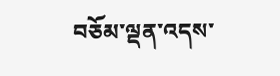བཅོམ་ལྡན་འདས་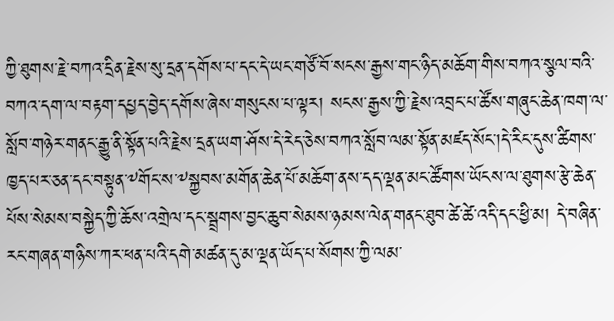ཀྱི་ཐུགས་རྗེ་བཀའ་དྲིན་རྗེས་སུ་དྲན་དགོས་པ་དང་དེ་ཡང་གཙོ་བོ་སངས་རྒྱས་གང་ཉིད་མཆོག་གིས་བཀའ་སྩལ་བའི་བཀའ་དག་ལ་བརྟག་དཔྱད་བྱེད་དགོས་ཞེས་གསུངས་པ་ལྟར། སངས་རྒྱས་ཀྱི་རྗེས་འབྲང་པ་ཚོས་གཞུང་ཆེན་ཁག་ལ་སློབ་གཉེར་གནང་རྒྱུ་ནི་སྟོན་པའི་རྗེས་དྲན་ཡག་ཤོས་དེ་རེད་ཅེས་བཀའ་སློབ་ལམ་སྟོན་མཛད་སོང་།དེ་རིང་དུས་ཚིགས་ཁྱད་པར་ཅན་དང་བསྟུན་༸གོང་ས་༸སྐྱབས་མགོན་ཆེན་པོ་མཆོག་ནས་དད་ལྡན་མང་ཚོགས་ཡོངས་ལ་ཐུགས་རྩེ་ཆེན་པོས་སེམས་བསྐྱེད་ཀྱི་ཆོས་འགྲེལ་དང་སྦྲགས་བྱང་ཆུབ་སེམས་ཉམས་ལེན་གནང་ཐུབ་ཚེ་ཚེ་འདི་དང་ཕྱི་མ། དེ་བཞིན་རང་གཞན་གཉིས་ཀར་ཕན་པའི་དགེ་མཚན་དུ་མ་ལྡན་ཡོད་པ་སོགས་ཀྱི་ལམ་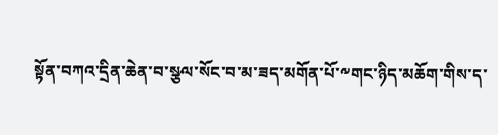སྟོན་བཀའ་དྲིན་ཆེན་བ་སྩལ་སོང་བ་མ་ཟད་མགོན་པོ་༸གང་ཉིད་མཆོག་གིས་ད་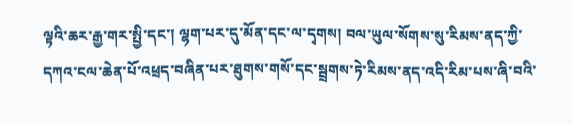ལྟའི་ཆར་རྒྱ་གར་སྤྱི་དང་། ལྷག་པར་དུ་མོན་དང་ལ་དྭགས། བལ་ཡུལ་སོགས་སུ་རིམས་ནད་ཀྱི་དཀའ་ངལ་ཆེན་པོ་འཕྲད་བཞིན་པར་ཐུགས་གསོ་དང་སྦྲགས་ཏེ་རིམས་ནད་འདི་རིམ་པས་ཞི་བའི་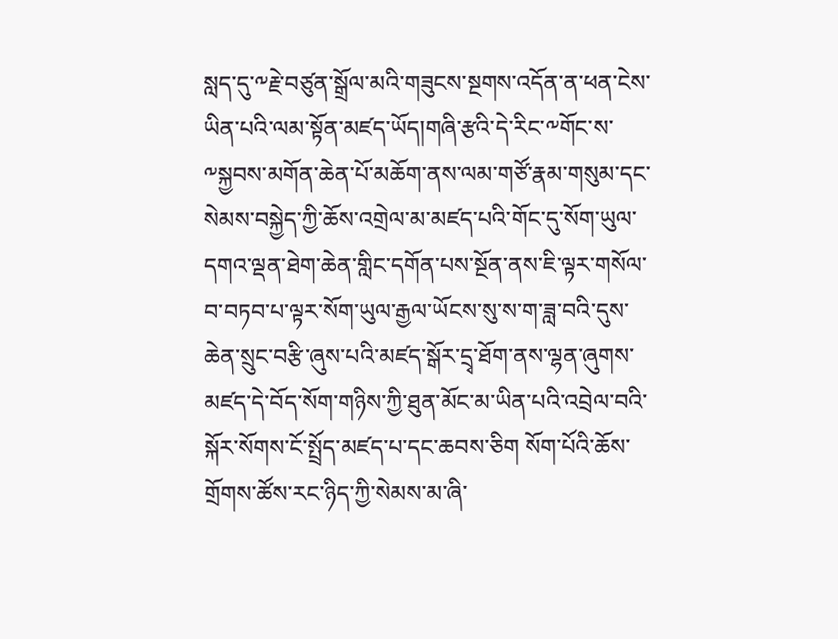སླད་དུ་༸རྗེ་བཙུན་སྒྲོལ་མའི་གཟུངས་སྔགས་འདོན་ན་ཕན་ངེས་ཡིན་པའི་ལམ་སྟོན་མཛད་ཡོད།གཞི་རྩའི་དེ་རིང་༸གོང་ས་༸སྐྱབས་མགོན་ཆེན་པོ་མཆོག་ནས་ལམ་གཙོ་རྣམ་གསུམ་དང་སེམས་བསྐྱེད་ཀྱི་ཆོས་འགྲེལ་མ་མཛད་པའི་གོང་དུ་སོག་ཡུལ་དགའ་ལྡན་ཐེག་ཆེན་གླིང་དགོན་པས་སྔོན་ནས་ཇི་ལྟར་གསོལ་བ་བཏབ་པ་ལྟར་སོག་ཡུལ་རྒྱལ་ཡོངས་སུ་ས་ག་ཟླ་བའི་དུས་ཆེན་སྲུང་བརྩི་ཞུས་པའི་མཛད་སྒོར་དྲྭ་ཐོག་ནས་ལྷན་ཞུགས་མཛད་དེ་བོད་སོག་གཉིས་ཀྱི་ཐུན་མོང་མ་ཡིན་པའི་འབྲེལ་བའི་སྐོར་སོགས་ངོ་སྤྲོད་མཛད་པ་དང་ཆབས་ཅིག སོག་པོའི་ཆོས་གྲོགས་ཚོས་རང་ཉིད་ཀྱི་སེམས་མ་ཞི་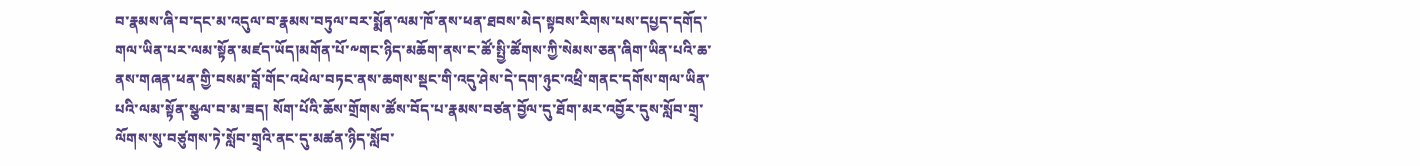བ་རྣམས་ཞི་བ་དང་མ་འདུལ་བ་རྣམས་བཏུལ་བར་སྨོན་ལམ་ཁོ་ནས་ཕན་ཐབས་མེད་སྟབས་རིགས་པས་དཔྱད་དགོད་གལ་ཡིན་པར་ལམ་སྟོན་མཛད་ཡོད།མགོན་པོ་༸གང་ཉིད་མཆོག་ནས་ང་ཚོ་སྤྱི་ཚོགས་ཀྱི་སེམས་ཅན་ཞིག་ཡིན་པའི་ཆ་ནས་གཞན་ཕན་གྱི་བསམ་བློ་གོང་འཕེལ་བཏང་ནས་ཆགས་སྡང་གི་འདུ་ཤེས་དེ་དག་ཉུང་འཕྲི་གནང་དགོས་གལ་ཡིན་པའི་ལམ་སྟོན་སྩལ་བ་མ་ཟད། སོག་པོའི་ཆོས་གྲོགས་ཚོས་བོད་པ་རྣམས་བཙན་བྱོལ་དུ་ཐོག་མར་འབྱོར་དུས་སློབ་གྲྭ་ལོགས་སུ་བཙུགས་ཏེ་སློབ་གྲྭའི་ནང་དུ་མཚན་ཉིད་སློབ་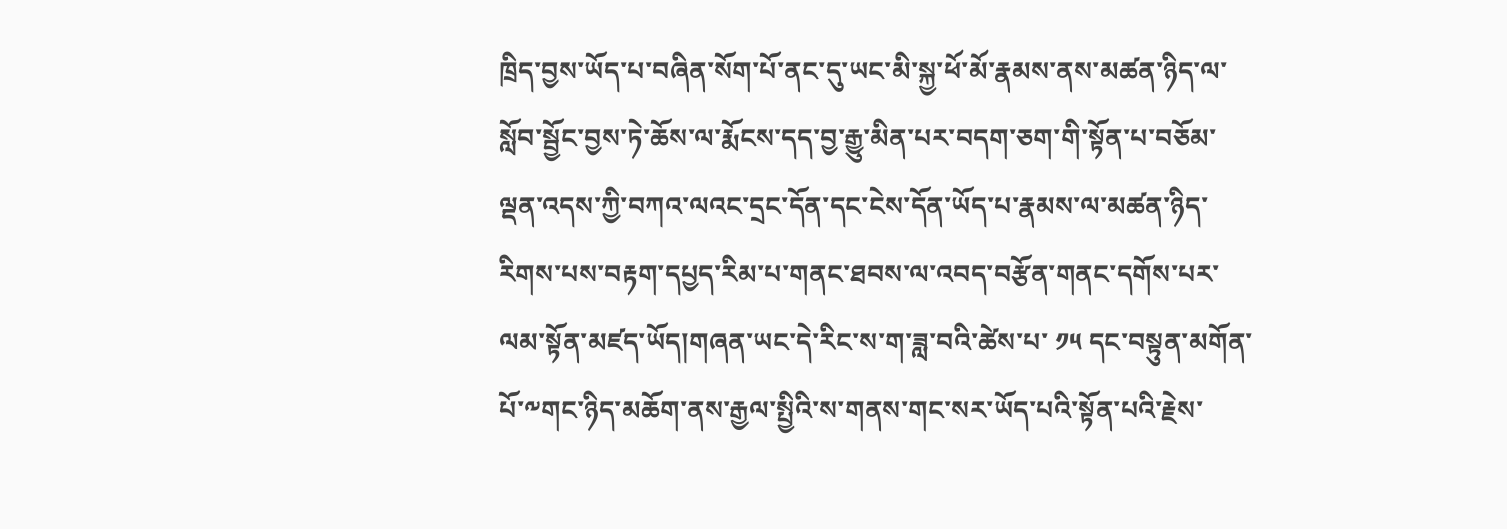ཁྲིད་བྱས་ཡོད་པ་བཞིན་སོག་པོ་ནང་དུ་ཡང་མི་སྐྱ་ཕོ་མོ་རྣམས་ནས་མཚན་ཉིད་ལ་སློབ་སྦྱོང་བྱས་ཏེ་ཆོས་ལ་རྨོངས་དད་བྱ་རྒྱུ་མིན་པར་བདག་ཅག་གི་སྟོན་པ་བཅོམ་ལྡན་འདས་ཀྱི་བཀའ་ལའང་དྲང་དོན་དང་ངེས་དོན་ཡོད་པ་རྣམས་ལ་མཚན་ཉིད་རིགས་པས་བརྟག་དཔྱད་རིམ་པ་གནང་ཐབས་ལ་འབད་བརྩོན་གནང་དགོས་པར་ལམ་སྟོན་མཛད་ཡོད།གཞན་ཡང་དེ་རིང་ས་ག་ཟླ་བའི་ཚེས་པ་ ༡༥ དང་བསྟུན་མགོན་པོ་༸གང་ཉིད་མཆོག་ནས་རྒྱལ་སྤྱིའི་ས་གནས་གང་སར་ཡོད་པའི་སྟོན་པའི་རྗེས་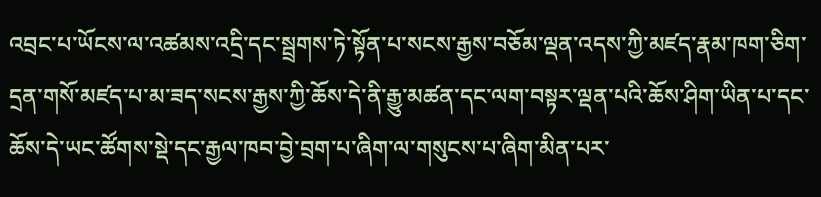འབྲང་པ་ཡོངས་ལ་འཚམས་འདྲི་དང་སྦྲགས་ཏེ་སྟོན་པ་སངས་རྒྱས་བཅོམ་ལྡན་འདས་ཀྱི་མཛད་རྣམ་ཁག་ཅིག་དྲན་གསོ་མཛད་པ་མ་ཟད་སངས་རྒྱས་ཀྱི་ཆོས་དེ་ནི་རྒྱུ་མཚན་དང་ལག་བསྟར་ལྡན་པའི་ཆོས་ཤིག་ཡིན་པ་དང་ཆོས་དེ་ཡང་ཚོགས་སྡེ་དང་རྒྱལ་ཁབ་བྱེ་བྲག་པ་ཞིག་ལ་གསུངས་པ་ཞིག་མིན་པར་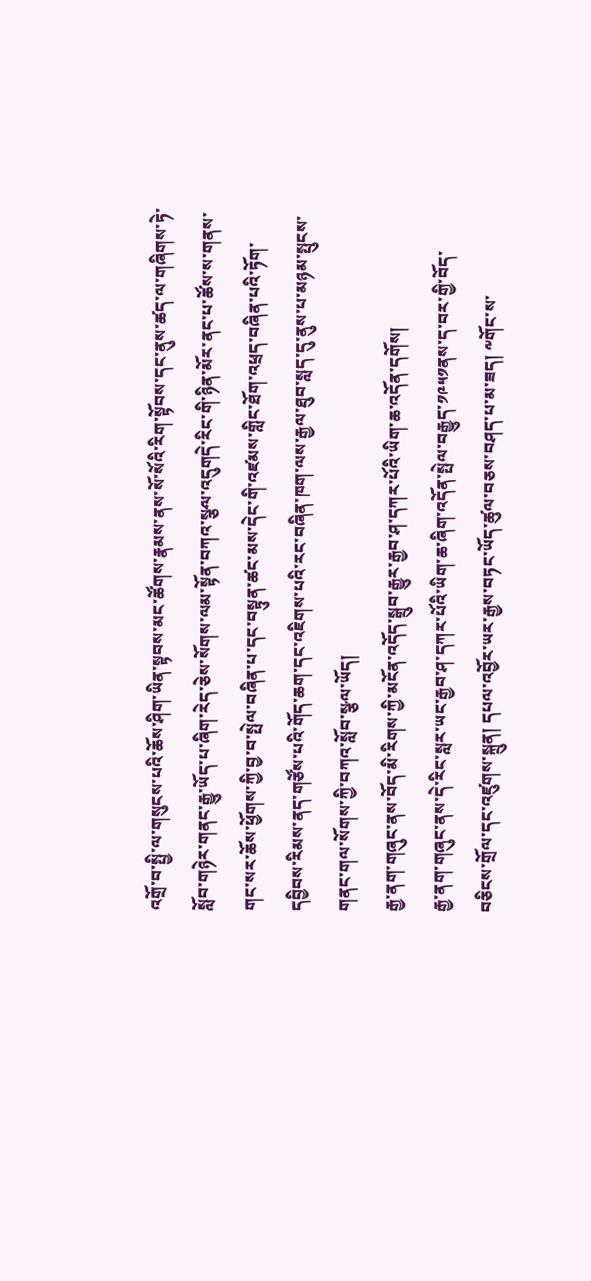འགྲོ་བ་སྤྱི་ལ་གསུངས་པའི་ཆོས་ཤིག་ཡིན་སྟབས་མང་ཚོགས་རྣམས་ནས་སོ་སོའི་རིག་སྟོབས་དང་ནུས་ཚད་ལ་གཞིགས་ཏེ་སློབ་གཉེར་གནང་རྒྱུ་ཡོད་པ་ཞིག་རེད་ཅེས་སོགས་ལམ་སྟོན་བཀའ་སྩལ་འདུགདེ་རིང་གི་ཉིན་མོར་ནང་པ་ཚོས་ས་གནས་གང་སར་ཆོས་ཕྱོགས་ཀྱི་བྱ་བ་སྤེལ་བཞིན་པ་དང་བསྟུན་ཚང་མས་དེང་གི་འཛམས་གླིང་ཐོག་འཕྲད་བཞིན་པའི་ཏོག་དབྱིབས་རིམས་ནད་གཙོས་པའི་གོད་ཆག་དང་འཇིགས་པའི་རང་བཞིན་ཁག་ལས་རྒྱལ་ཐུབ་སླད་དུ་ནུས་པ་མཉམ་སྤུངས་གནང་གལ་སོགས་ཀྱི་བཀའ་སློབ་སྩལ་ཡོད།
རྒྱ་ནག་གཞུང་ནས་བོད་མི་རིགས་ཀྱི་མངོན་འདོད་སྒྲུབ་རྒྱུར་རྒྱབ་ཤ་དཀར་པོའི་ཡིག་ཆ་འདོན་དགོས།
རྒྱ་ནག་གཞུང་ནས་དེ་རིང་སླར་ཡང་རྒྱབ་ཤ་དཀར་པོའི་ཡིག་ཆ་ཞིག་འདོན་སྤེལ་བརྒྱུད་༡༩༥༡ནས་ད་བར་གྱི་བོད་བཅིངས་གྲོལ་དང་འཛུགས་སྐྲུན། དཔལ་འབྱོར་ཡར་རྒྱས་བཏང་ཡོད་ཚུལ་བཅས་བཤད་པ་མ་ཟད། ༸གོང་ས་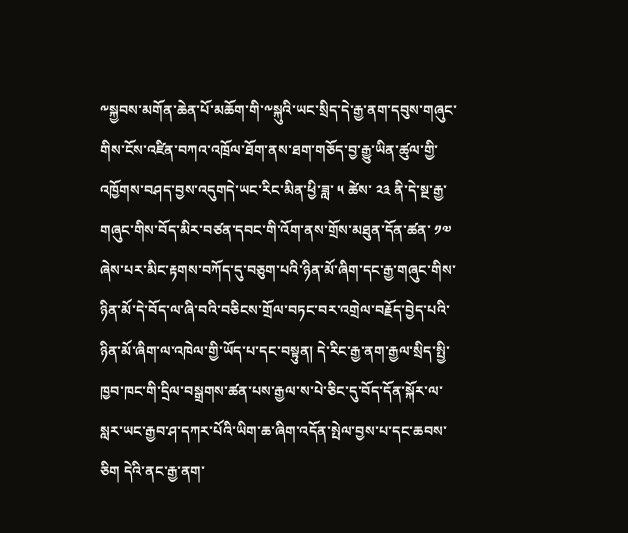༸སྐྱབས་མགོན་ཆེན་པོ་མཆོག་གི་༸སྐུའི་ཡང་སྲིད་དེ་རྒྱ་ནག་དབུས་གཞུང་གིས་ངོས་འཛིན་བཀའ་འཁྲོལ་ཐོག་ནས་ཐག་གཅོད་བྱ་རྒྱུ་ཡིན་ཚུལ་གྱི་འཁྱོགས་བཤད་བྱས་འདུགདེ་ཡང་རིང་མིན་ཕྱི་ཟླ་ ༥ ཚེས་ ༢༣ ནི་དེ་སྔ་རྒྱ་གཞུང་གིས་བོད་མིར་བཙན་དབང་གི་འོག་ནས་གྲོས་མཐུན་དོན་ཚན་ ༡༧ ཞེས་པར་མིང་རྟགས་བཀོད་དུ་བཅུག་པའི་ཉིན་མོ་ཞིག་དང་རྒྱ་གཞུང་གིས་ཉིན་མོ་དེ་བོད་ལ་ཞི་བའི་བཅིངས་གྲོལ་བཏང་བར་འགྲེལ་བརྗོད་བྱེད་པའི་ཉིན་མོ་ཞིག་ལ་འཁེལ་གྱི་ཡོད་པ་དང་བསྟུན། དེ་རིང་རྒྱ་ནག་རྒྱལ་སྲིད་སྤྱི་ཁྱབ་ཁང་གི་དྲིལ་བསྒྲགས་ཚན་པས་རྒྱལ་ས་པེ་ཅིང་དུ་བོད་དོན་སྐོར་ལ་སླར་ཡང་རྒྱབ་ཤ་དཀར་པོའི་ཡིག་ཆ་ཞིག་འདོན་སྤེལ་བྱས་པ་དང་ཆབས་ཅིག དེའི་ནང་རྒྱ་ནག་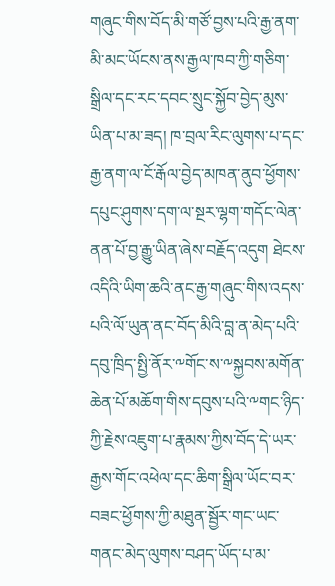གཞུང་གིས་བོད་མི་གཙོ་བྱས་པའི་རྒྱ་ནག་མི་མང་ཡོངས་ནས་རྒྱལ་ཁབ་ཀྱི་གཅིག་སྒྲིལ་དང་རང་དབང་སྲུང་སྐྱོབ་བྱེད་མུས་ཡིན་པ་མ་ཟད། ཁ་བྲལ་རིང་ལུགས་པ་དང་རྒྱ་ནག་ལ་ངོ་རྒོལ་བྱེད་མཁན་ནུབ་ཕྱོགས་དཔུང་ཤུགས་དག་ལ་སྔར་ལྷག་གདོང་ལེན་ནན་པོ་བྱ་རྒྱུ་ཡིན་ཞེས་བརྗོད་འདུག ཐེངས་འདིའི་ཡིག་ཆའི་ནང་རྒྱ་གཞུང་གིས་འདས་པའི་ལོ་ཡུན་ནང་བོད་མིའི་བླ་ན་མེད་པའི་དབུ་ཁྲིད་སྤྱི་ནོར་༸གོང་ས་༸སྐྱབས་མགོན་ཆེན་པོ་མཆོག་གིས་དབུས་པའི་༸གང་ཉིད་ཀྱི་རྗེས་འཇུག་པ་རྣམས་ཀྱིས་བོད་དེ་ཡར་རྒྱས་གོང་འཕེལ་དང་ཆིག་སྒྲིལ་ཡོང་བར་བཟང་ཕྱོགས་ཀྱི་མཐུན་སྦྱོར་གང་ཡང་གནང་མེད་ལུགས་བཤད་ཡོད་པ་མ་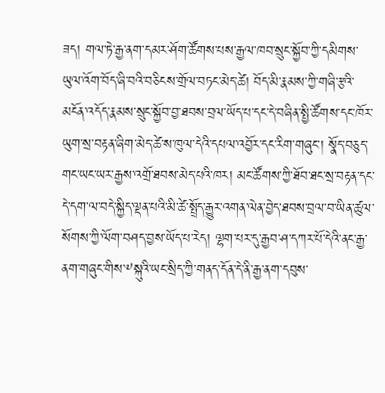ཟད། གལ་ཏེ་རྒྱ་ནག་དམར་ཤོག་ཚོགས་པས་རྒྱལ་ཁབ་སྲུང་སྐྱོབ་ཀྱི་དམིགས་ཡུལ་འོག་བོད་ཞི་བའི་བཅིངས་གྲོལ་བཏང་མེད་ཚེ། བོད་མི་རྣམས་ཀྱི་གཞི་རྩའི་མངོན་འདོད་རྣམས་སྲུང་སྐྱོབ་བྱ་ཐབས་བྲལ་ཡོད་པ་དང་དེ་བཞིན་སྤྱི་ཚོགས་དང་ཁོར་ཡུག་སྲ་བརྟན་ཞིག་མེད་ཚེ་ས་ཁུལ་དེའི་དཔལ་འབྱོར་དང་རིག་གཞུང་། སྣོད་བཅུད་གང་ཡང་ཡར་རྒྱས་འགྲོ་ཐབས་མེད་པའི་ཁར། མང་ཚོགས་ཀྱི་ཐོབ་ཐང་སྲ་བརྟན་དང་དེ་དག་ལ་བདེ་སྐྱིད་ལྡན་པའི་མི་ཚེ་སྤྲོད་རྒྱུར་འགན་ལེན་བྱེད་ཐབས་བྲལ་བ་ཡིན་ཚུལ་སོགས་ཀྱི་ལོག་བཤད་བྱས་ཡོད་པ་རེད། ལྷག་པར་དུ་རྒྱབ་ཤ་དཀར་པོ་དེའི་ནང་རྒྱ་ནག་གཞུང་གིས་༸སྐུའི་ཡང་སྲིད་ཀྱི་གནད་དོན་དེ་ནི་རྒྱ་ནག་དབུས་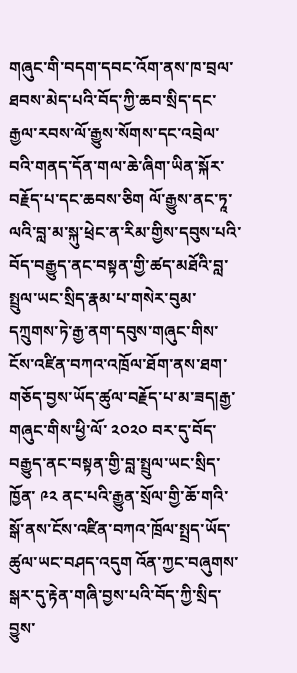གཞུང་གི་བདག་དབང་འོག་ནས་ཁ་བྲལ་ཐབས་མེད་པའི་བོད་ཀྱི་ཆབ་སྲིད་དང་རྒྱལ་རབས་ལོ་རྒྱུས་སོགས་དང་འབྲེལ་བའི་གནད་དོན་གལ་ཆེ་ཞིག་ཡིན་སྐོར་བརྗོད་པ་དང་ཆབས་ཅིག ལོ་རྒྱུས་ནང་ཏཱ་ལའི་བླ་མ་སྐུ་ཕྲེང་ན་རིམ་གྱིས་དབུས་པའི་བོད་བརྒྱུད་ནང་བསྟན་གྱི་ཚད་མཐོའི་བླ་སྤྲུལ་ཡང་སྲིད་རྣམ་པ་གསེར་བུམ་དཀྲུགས་ཏེ་རྒྱ་ནག་དབུས་གཞུང་གིས་ངོས་འཛིན་བཀའ་འཁྲོལ་ཐོག་ནས་ཐག་གཅོད་བྱས་ཡོད་ཚུལ་བརྗོད་པ་མ་ཟད།རྒྱ་གཞུང་གིས་ཕྱི་ལོ་ ༢༠༢༠ བར་དུ་བོད་བརྒྱུད་ནང་བསྟན་གྱི་བླ་སྤྲུལ་ཡང་སྲིད་ཁྱོན་ ༩༢ ནང་པའི་རྒྱུན་སྲོལ་གྱི་ཆོ་གའི་སྒོ་ནས་ངོས་འཛིན་བཀའ་ཁྲོལ་སྤྲད་ཡོད་ཚུལ་ཡང་བཤད་འདུག འོན་ཀྱང་བཞུགས་སྒར་དུ་རྟེན་གཞི་བྱས་པའི་བོད་ཀྱི་སྲིད་བྱུས་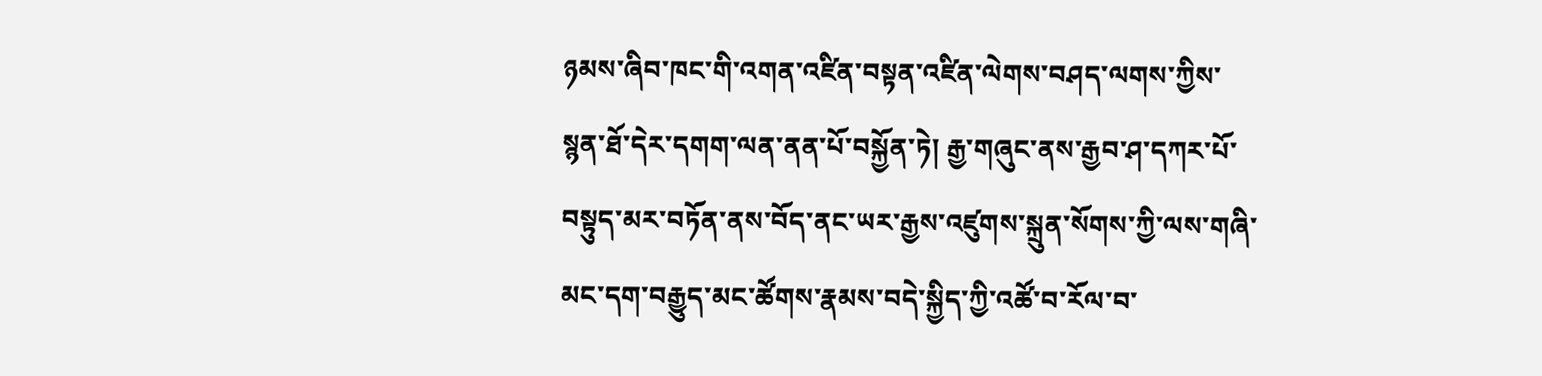ཉམས་ཞིབ་ཁང་གི་འགན་འཛིན་བསྟན་འཛིན་ལེགས་བཤད་ལགས་ཀྱིས་སྙན་ཐོ་དེར་དགག་ལན་ནན་པོ་བསྐྱོན་ཏེ། རྒྱ་གཞུང་ནས་རྒྱབ་ཤ་དཀར་པོ་བསྟུད་མར་བཏོན་ནས་བོད་ནང་ཡར་རྒྱས་འཛུགས་སྐྲུན་སོགས་ཀྱི་ལས་གཞི་མང་དག་བརྒྱུད་མང་ཚོགས་རྣམས་བདེ་སྐྱིད་ཀྱི་འཚོ་བ་རོལ་བ་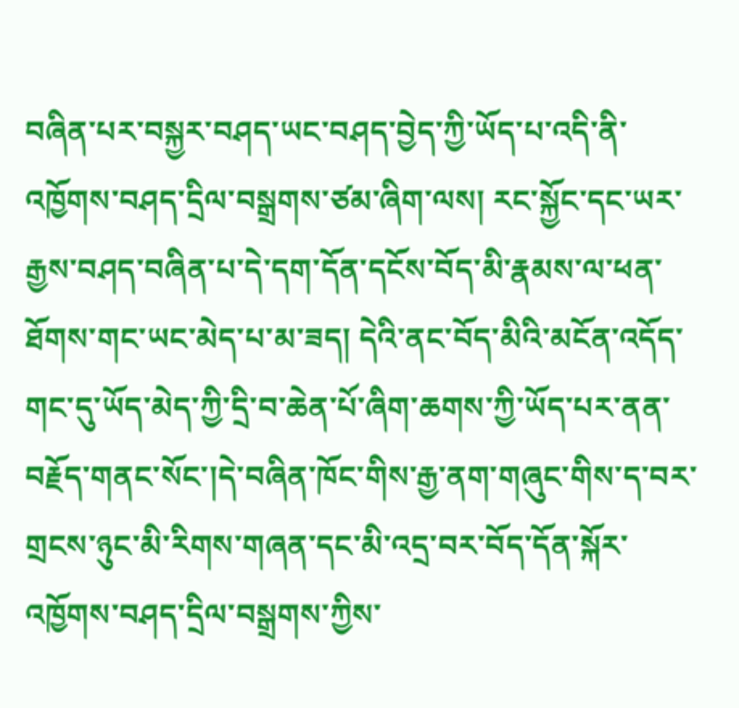བཞིན་པར་བསྐྱར་བཤད་ཡང་བཤད་བྱེད་ཀྱི་ཡོད་པ་འདི་ནི་འཁྱོགས་བཤད་དྲིལ་བསྒྲགས་ཙམ་ཞིག་ལས། རང་སྐྱོང་དང་ཡར་རྒྱས་བཤད་བཞིན་པ་དེ་དག་དོན་དངོས་བོད་མི་རྣམས་ལ་ཕན་ཐོགས་གང་ཡང་མེད་པ་མ་ཟད། དེའི་ནང་བོད་མིའི་མངོན་འདོད་གང་དུ་ཡོད་མེད་ཀྱི་དྲི་བ་ཆེན་པོ་ཞིག་ཆགས་ཀྱི་ཡོད་པར་ནན་བརྗོད་གནང་སོང་།དེ་བཞིན་ཁོང་གིས་རྒྱ་ནག་གཞུང་གིས་ད་བར་གྲངས་ཉུང་མི་རིགས་གཞན་དང་མི་འདྲ་བར་བོད་དོན་སྐོར་འཁྱོགས་བཤད་དྲིལ་བསྒྲགས་ཀྱིས་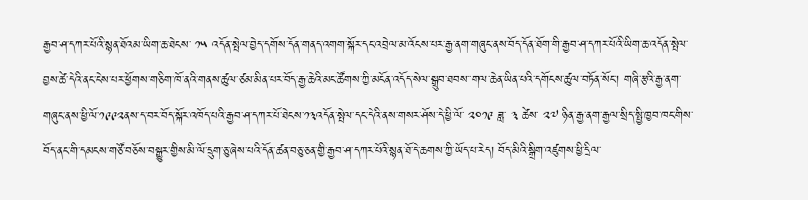རྒྱབ་ཤ་དཀར་པོའི་སྙན་ཐོའམ་ཡིག་ཆ་ཐེངས་ ༡༥ འདོན་སྤེལ་བྱེད་དགོས་དོན་གནད་འགག་སྐོར་དང་འབྲེལ་མ་འོངས་པར་རྒྱ་ནག་གཞུང་ནས་བོད་དོན་ཐོག་གི་རྒྱབ་ཤ་དཀར་པོའི་ཡིག་ཆ་འདོན་སྤེལ་བྱས་ཚེ་དེའི་ནང་ངེས་པར་ཕྱོགས་གཅིག་ཁོ་ནའི་གནས་ཚུལ་ཙམ་མིན་པར་བོད་རྒྱ་ཆེའི་མང་ཚོགས་ཀྱི་མངོན་འདོད་སེལ་སྒྲུབ་ཐབས་་གལ་ཆེན་ཡིན་པའི་དགོངས་ཚུལ་བཏོན་སོང་། གཞི་རྩའི་རྒྱ་ནག་གཞུང་ནས་ཕྱི་ལོ་༡༩༩༢ནས་ད་བར་བོད་སྐོར་འཁོད་པའི་རྒྱབ་ཤ་དཀར་པོ་ཐེངས་༡༣འདོན་སྤེལ་དང་དེའི་ནས་གསར་ཤོས་དེ་ཕྱི་ལོ་ ༢༠༡༩ ཟླ་ ༣ ཚེས་ ༢༧ ཉིན་རྒྱ་ནག་རྒྱལ་སྲིད་སྤྱི་ཁྱབ་ཁང་གིས་བོད་ནང་གི་དམངས་གཙོ་བཅོས་བསྒྱུར་གྱིས་མི་ལོ་དྲུག་ཅུ་ཞེས་པའི་དོན་ཚན་བཅུ་ཅན་གྱི་རྒྱབ་ཤ་དཀར་པོའི་སྙན་ཐོ་དེ་ཆགས་ཀྱི་ཡོད་པ་རེད། བོད་མིའི་སྒྲིག་འཛུགས་ཕྱི་དྲིལ་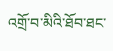འགྲོ་བ་མིའི་ཐོབ་ཐང་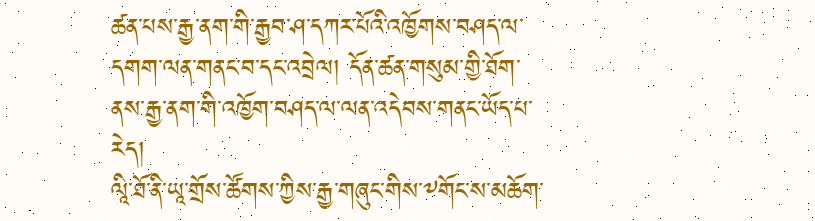ཚན་པས་རྒྱ་ནག་གི་རྒྱབ་ཤ་དཀར་པོའི་འཁྱོགས་བཤད་ལ་དགག་ལན་གནང་བ་དང་འབྲེལ། དོན་ཚན་གསུམ་གྱི་ཐོག་ནས་རྒྱ་ནག་གི་འཁྱོག་བཤད་ལ་ལན་འདེབས་གནང་ཡོད་པ་རེད།
ལཱི་ཐོ་ནི་ཡཱ་གྲོས་ཚོགས་ཀྱིས་རྒྱ་གཞུང་གིས་༸གོང་ས་མཆོག་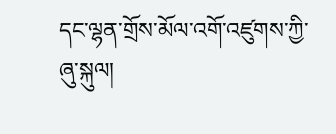དང་ལྷན་གྲོས་མོལ་འགོ་འཛུགས་ཀྱི་ཞུ་སྐུལ།